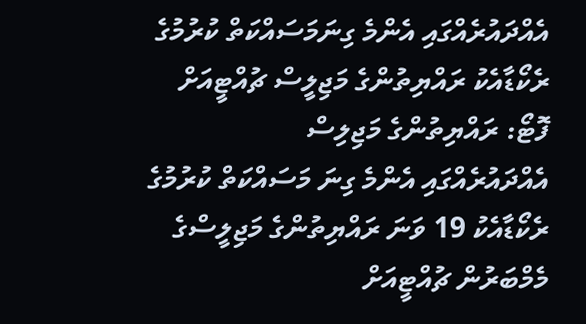އެއްދައުރެއްގައި އެންމެ ގިނަމަސައްކަތް ކުރުމުގެ ރެކޯޑާއެކު ރައްޔިތުންގެ މަޖިލީސް ޗުއްޓީއަށް
ފޮޓޯ: ރައްޔިތުންގެ މަޖިލިސް
އެއްދައުރެއްގައި އެންމެ ގިނަ މަސައްކަތް ކުރުމުގެ ރެކޯޑާއެކު 19 ވަނަ ރައްޔިތުންގެ މަޖިލީސްގެ މެމްބަރުން ޗުއްޓީއަށް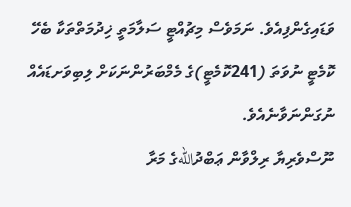ވަޑައިގެންފިއެވެ. ނަމަވެސް މިޗުއްޓީ ސަލާމަތީ ޚިދުމަތްތަކާ ބެހޭ ކޮމެޓީ ނުވަތަ (241ކޮމެޓީ)ގެ މެމްބަރުންނަކަށް ލިބިވަށޑައެއް ނުގަންނަވާނެއެވެ.
ނޫސްވެރިޔާ ރިލްވާން ޢަބްދުاللهގެ މަރާ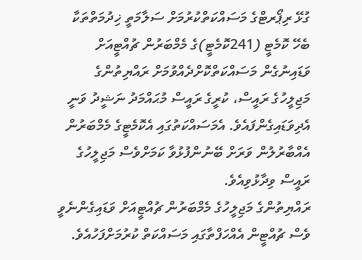ގުޅޭ ރިޕޯރޓްގެ މަސައްކަތްކުރުމަށް ސަލާމަތީ ޚިދުމަތްތަކާ ބެހޭ ކޮމެޓީ (241ކޮމެޓީ)ގެ މެމްބަރުން ޗުއްޓީއަށް ވަޑައިނުގެން މަސައްކަތްކޮށްދެއްވުމަށް ރައްޔިތުންގެ މަޖިލީހުގެ ރައީސް، ކުރީގެ ރައީސް މުޙައްމަދު ނަޝީދު ވަނީ އެދިވަޑައިގެންފައެވެ. އެމަސައްކަތުގައި އެކޮމެޓީގެ މެމްބަރުން އެއްބާރުލުން ވަރަށް ބޭނުންފުޅުވާ ކަމަށްވެސް މަޖިލީހުގެ ރައީސް ވިދާޅުވިއެވެ.
ރައްޔިތުންގެ މަޖިލީހުގެ މެމްބަރުން ޗުއްޓީއަށް ވަޑައިގެންނެވީ ވެސް ޗުއްޓީން އެއްހަފްތާގައި މަސައްކަތް ކުރުމަށްފަހުއެވެ.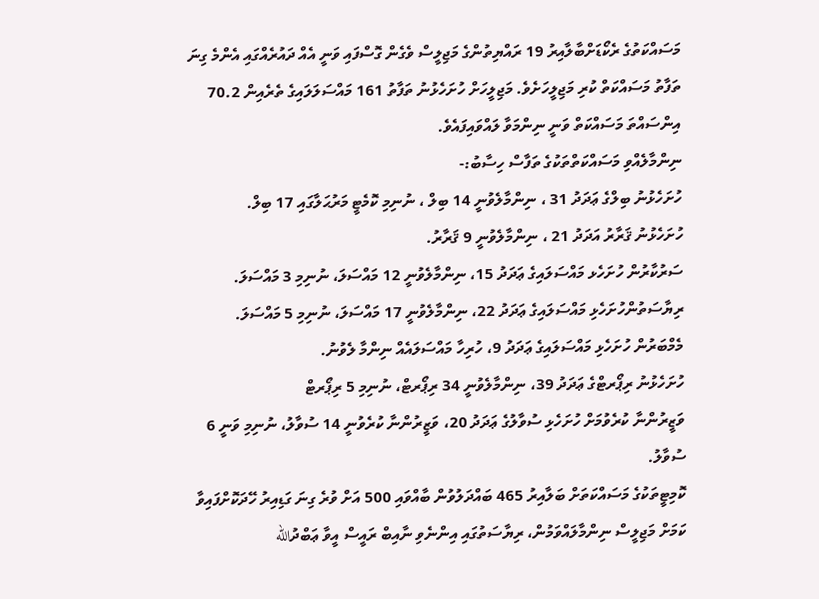މަސައްކަތުގެ ރެކޯޑަށްބާލާއިރު 19 ރައްޔިތުންގެ މަޖިލީސް ވެގެން ގޮސްފައި ވަނީ އެއް ދައުރެއްގައި އެންމެ ގިނަ ތަފާތު މަސައްކަތް ކުރި މަޖިލީހަށެވެ. މަޖިލީހަށް ހުށަހެޅުނު ތަފާތު 161 މައްސަލަލައިގެ ތެރެއިން 70.2 އިންސައްތަ މަސައްކަތް ވަނީ ނިންމަވާ ލައްވައިފައެވެ.
ނިންމާލެއްވި މަސައްކަތްތަކުގެ ތަފާސް ހިސާބު:-
ހުށަހެޅުނު ބިލްގެ ޢަދަދު 31 ، ނިންމާލެވުނީ 14 ބިލް ، ނުނިމި ކޮމެޓީ މަރުޙަލާގައި 17 ބިލް.
ހުށަހެޅުނު ޤަރާރު އަދަދު 21 ، ނިންމާލެވުނީ 9 ޤަރާރު.
ސަރުކާރުން ހުށަހެޅ މައްސަލައިގެ ޢަދަދު 15، ނިންމާލެވުނީ 12 މައްސަލަ، ނުނިމި 3 މައްސަލަ.
ރިޔާސަތުންހުށަހެޅި މައްސަލައިގެ ޢަދަދު 22، ނިންމާލެވުނީ 17 މައްސަލަ، ނުނިމި 5 މައްސަލަ.
މެމްބަރުން ހުށަހެޅި މައްސަލައިގެ ޢަދަދު 9، ހުރިހާ މައްސަލައެއް ނިންމާ ލެވުނު.
ހުށަހެޅުނު ރިޕޯރޓްގެ ޢަދަދު 39، ނިންމާލެވުނީ 34 ރިޕޯރޓް، ނުނިމި 5 ރިޕޯރޓް
ވަޒީރުންނާ ކުރެވުމަށް ހުށަހެޅި ސުވާލުގެ ޢަދަދު 20، ވަޒީރުންނާ ކުރެވުނީ 14 ސުވާލު، ނުނިމި ވަނީ 6 ސުވާލު.
ކޮމިޓީތަކުގެ މަސައްކަތަށް ބަލާއިރު 465 ބައްދަލުވުން ބާއްވައި 500 އަށް ވުރެ ގިނަ ގަޑިއިރު ހޭދަކޮށްފައިވާ ކަމަށް މަޖިލީސް ނިންމާލައްވަމުން، ރިޔާސަތުގައި އިންނެވި ނާއިބް ރައީސް އީވާ ޢަބްދުالله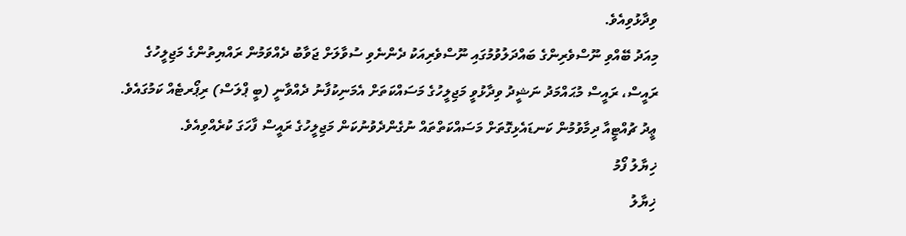ވިދާޅުވިއެވެ.
މިއަދު ބޭއްވި ނޫސްވެރިންގެ ބައްދަލުވުމުގައި ނޫސްވެރިއަކު ދެންނެވި ސުވާލަށް ޖަވާބު ދެއްވަމުން ރައްޔިތުންގެ މަޖިލީހުގެ ރައީސް، ރައީސް މުޙައްމަދު ނަޝީދު ވިދާޅުވީ މަޖިލީހުގެ މަސައްކަތަށް އެމަނިކުފާނު ދެއްވާނީ (ބީ ޕްލަސް) ރިޕޯރޓެއް ކަމުގައެވެ. ޢީދު ޗުއްޓީއާ ދިމާވުމުން ކަނޑައެޅިގޮތަށް މަސައްކަތްތައް ނުގެންދެވުނުކަން މަޖިލީހުގެ ރައީސް ފާހަގަ ކުރެއްވިއެވެ.
ޚިޔާލު ފޯމު
ޚިޔާލު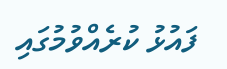ފައުޅު ކުރެއްވުމުގައި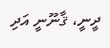ދީނީ، ޤާނޫނީ އަދި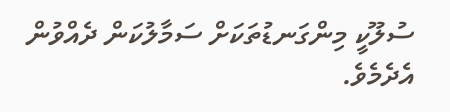ސުލޫކީ މިންގަނޑުތަކަށް ސަމާލުކަން ދެއްވުން އެދެމެވެ.